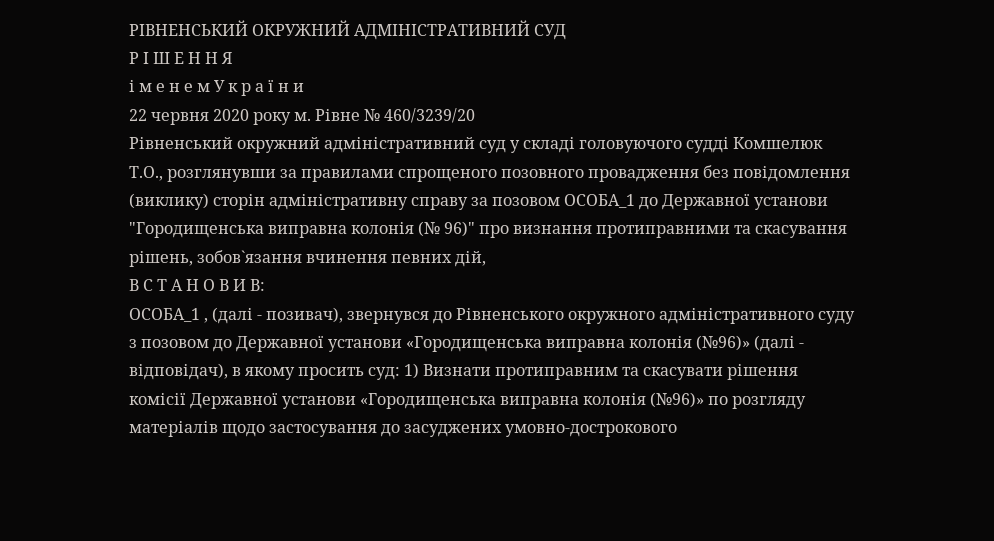РІВНЕНСЬКИЙ ОКРУЖНИЙ АДМІНІСТРАТИВНИЙ СУД
Р І Ш Е Н Н Я
і м е н е м У к р а ї н и
22 червня 2020 року м. Рівне № 460/3239/20
Рівненський окружний адміністративний суд у складі головуючого судді Комшелюк Т.О., розглянувши за правилами спрощеного позовного провадження без повідомлення (виклику) сторін адміністративну справу за позовом ОСОБА_1 до Державної установи "Городищенська виправна колонія (№ 96)" про визнання протиправними та скасування рішень, зобов`язання вчинення певних дій,
В С Т А Н О В И В:
ОСОБА_1 , (далі - позивач), звернувся до Рівненського окружного адміністративного суду з позовом до Державної установи «Городищенська виправна колонія (№96)» (далі - відповідач), в якому просить суд: 1) Визнати протиправним та скасувати рішення комісії Державної установи «Городищенська виправна колонія (№96)» по розгляду матеріалів щодо застосування до засуджених умовно-дострокового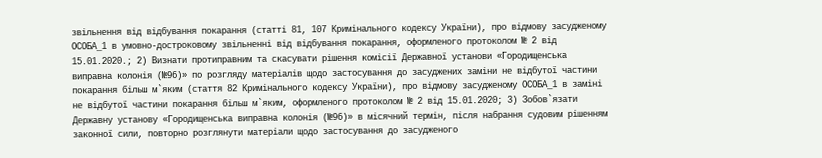звільнення від відбування покарання (статті 81, 107 Кримінального кодексу України), про відмову засудженому ОСОБА_1 в умовно-достроковому звільненні від відбування покарання, оформленого протоколом № 2 від 15.01.2020.; 2) Визнати протиправним та скасувати рішення комісії Державної установи «Городищенська виправна колонія (№96)» по розгляду матеріалів щодо застосування до засуджених заміни не відбутої частини покарання більш м`яким (стаття 82 Кримінального кодексу України), про відмову засудженому ОСОБА_1 в заміні не відбутої частини покарання більш м`яким, оформленого протоколом № 2 від 15.01.2020; 3) Зобов`язати Державну установу «Городищенська виправна колонія (№96)» в місячний термін, після набрання судовим рішенням законної сили, повторно розглянути матеріали щодо застосування до засудженого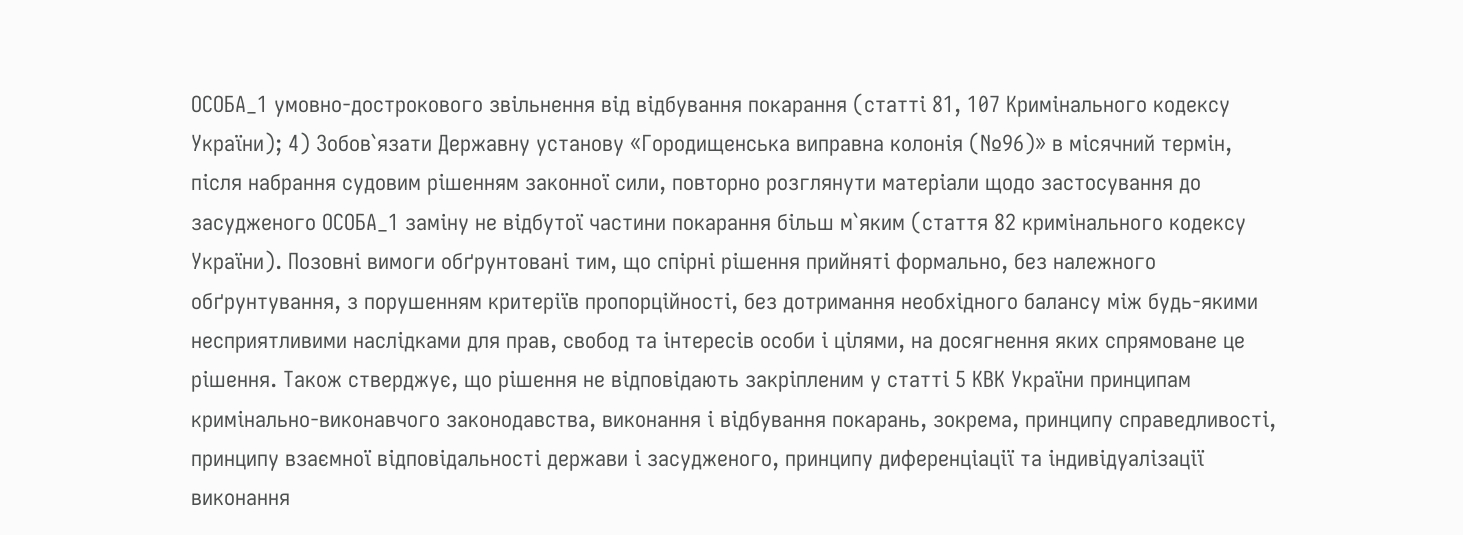ОСОБА_1 умовно-дострокового звільнення від відбування покарання (статті 81, 107 Кримінального кодексу України); 4) Зобов`язати Державну установу «Городищенська виправна колонія (№96)» в місячний термін, після набрання судовим рішенням законної сили, повторно розглянути матеріали щодо застосування до засудженого ОСОБА_1 заміну не відбутої частини покарання більш м`яким (стаття 82 кримінального кодексу України). Позовні вимоги обґрунтовані тим, що спірні рішення прийняті формально, без належного обґрунтування, з порушенням критеріїв пропорційності, без дотримання необхідного балансу між будь-якими несприятливими наслідками для прав, свобод та інтересів особи і цілями, на досягнення яких спрямоване це рішення. Також стверджує, що рішення не відповідають закріпленим у статті 5 КВК України принципам кримінально-виконавчого законодавства, виконання і відбування покарань, зокрема, принципу справедливості, принципу взаємної відповідальності держави і засудженого, принципу диференціації та індивідуалізації виконання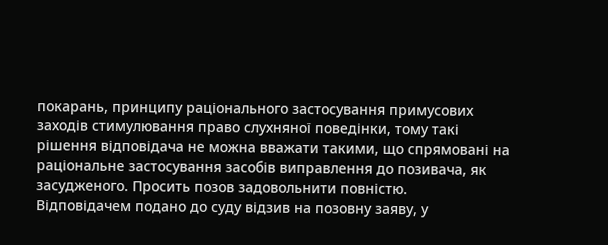покарань, принципу раціонального застосування примусових заходів стимулювання право слухняної поведінки, тому такі рішення відповідача не можна вважати такими, що спрямовані на раціональне застосування засобів виправлення до позивача, як засудженого. Просить позов задовольнити повністю.
Відповідачем подано до суду відзив на позовну заяву, у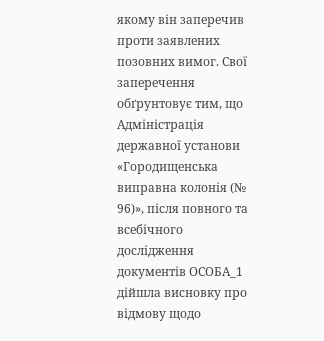якому він заперечив проти заявлених позовних вимог. Свої заперечення обґрунтовує тим, що Адміністрація державної установи «Городищенська виправна колонія (№ 96)», після повного та всебічного дослідження документів ОСОБА_1 дійшла висновку про відмову щодо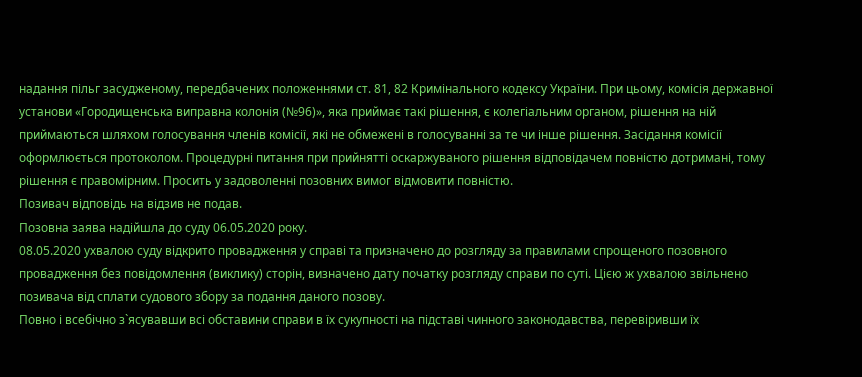надання пільг засудженому, передбачених положеннями ст. 81, 82 Кримінального кодексу України. При цьому, комісія державної установи «Городищенська виправна колонія (№96)», яка приймає такі рішення, є колегіальним органом, рішення на ній приймаються шляхом голосування членів комісії, які не обмежені в голосуванні за те чи інше рішення. Засідання комісії оформлюється протоколом. Процедурні питання при прийнятті оскаржуваного рішення відповідачем повністю дотримані, тому рішення є правомірним. Просить у задоволенні позовних вимог відмовити повністю.
Позивач відповідь на відзив не подав.
Позовна заява надійшла до суду 06.05.2020 року.
08.05.2020 ухвалою суду відкрито провадження у справі та призначено до розгляду за правилами спрощеного позовного провадження без повідомлення (виклику) сторін, визначено дату початку розгляду справи по суті. Цією ж ухвалою звільнено позивача від сплати судового збору за подання даного позову.
Повно і всебічно з`ясувавши всі обставини справи в їх сукупності на підставі чинного законодавства, перевіривши їх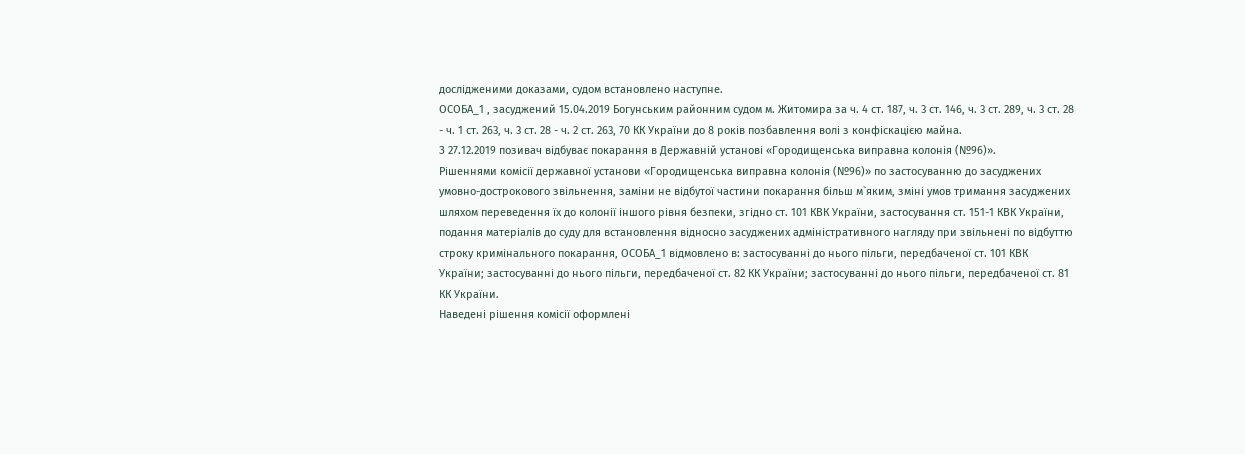дослідженими доказами, судом встановлено наступне.
ОСОБА_1 , засуджений 15.04.2019 Богунським районним судом м. Житомира за ч. 4 ст. 187, ч. 3 ст. 146, ч. 3 ст. 289, ч. 3 ст. 28 - ч. 1 ст. 263, ч. 3 ст. 28 - ч. 2 ст. 263, 70 КК України до 8 років позбавлення волі з конфіскацією майна.
З 27.12.2019 позивач відбуває покарання в Державній установі «Городищенська виправна колонія (№96)».
Рішеннями комісії державної установи «Городищенська виправна колонія (№96)» по застосуванню до засуджених умовно-дострокового звільнення, заміни не відбутої частини покарання більш м`яким, зміні умов тримання засуджених шляхом переведення їх до колонії іншого рівня безпеки, згідно ст. 101 КВК України, застосування ст. 151-1 КВК України, подання матеріалів до суду для встановлення відносно засуджених адміністративного нагляду при звільнені по відбуттю строку кримінального покарання, ОСОБА_1 відмовлено в: застосуванні до нього пільги, передбаченої ст. 101 КВК України; застосуванні до нього пільги, передбаченої ст. 82 КК України; застосуванні до нього пільги, передбаченої ст. 81 КК України.
Наведені рішення комісії оформлені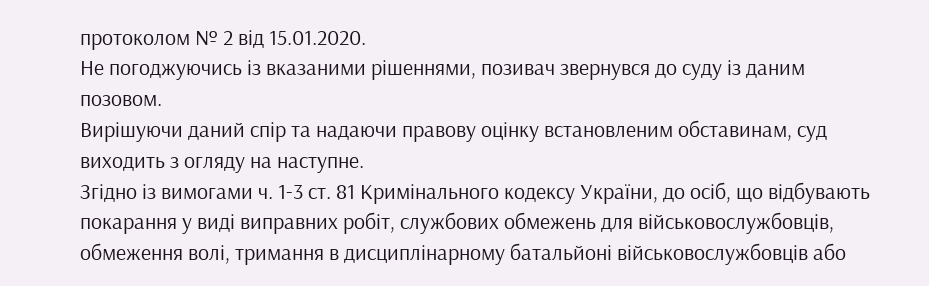протоколом № 2 від 15.01.2020.
Не погоджуючись із вказаними рішеннями, позивач звернувся до суду із даним позовом.
Вирішуючи даний спір та надаючи правову оцінку встановленим обставинам, суд виходить з огляду на наступне.
Згідно із вимогами ч. 1-3 ст. 81 Кримінального кодексу України, до осіб, що відбувають покарання у виді виправних робіт, службових обмежень для військовослужбовців, обмеження волі, тримання в дисциплінарному батальйоні військовослужбовців або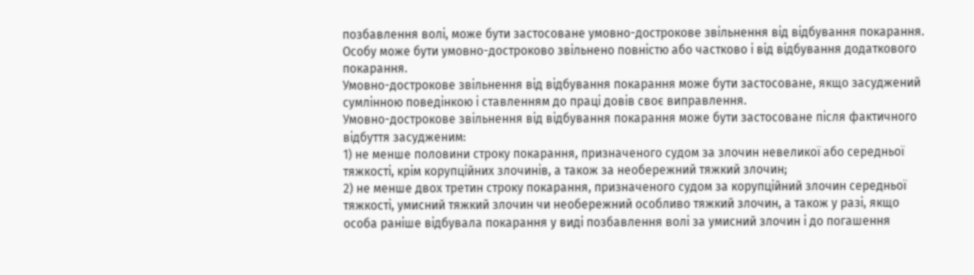позбавлення волі, може бути застосоване умовно-дострокове звільнення від відбування покарання. Особу може бути умовно-достроково звільнено повністю або частково і від відбування додаткового покарання.
Умовно-дострокове звільнення від відбування покарання може бути застосоване, якщо засуджений сумлінною поведінкою і ставленням до праці довів своє виправлення.
Умовно-дострокове звільнення від відбування покарання може бути застосоване після фактичного відбуття засудженим:
1) не менше половини строку покарання, призначеного судом за злочин невеликої або середньої тяжкості, крім корупційних злочинів, а також за необережний тяжкий злочин;
2) не менше двох третин строку покарання, призначеного судом за корупційний злочин середньої тяжкості, умисний тяжкий злочин чи необережний особливо тяжкий злочин, а також у разі, якщо особа раніше відбувала покарання у виді позбавлення волі за умисний злочин і до погашення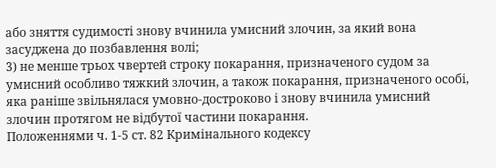або зняття судимості знову вчинила умисний злочин, за який вона засуджена до позбавлення волі;
3) не менше трьох чвертей строку покарання, призначеного судом за умисний особливо тяжкий злочин, а також покарання, призначеного особі, яка раніше звільнялася умовно-достроково і знову вчинила умисний злочин протягом не відбутої частини покарання.
Положеннями ч. 1-5 ст. 82 Кримінального кодексу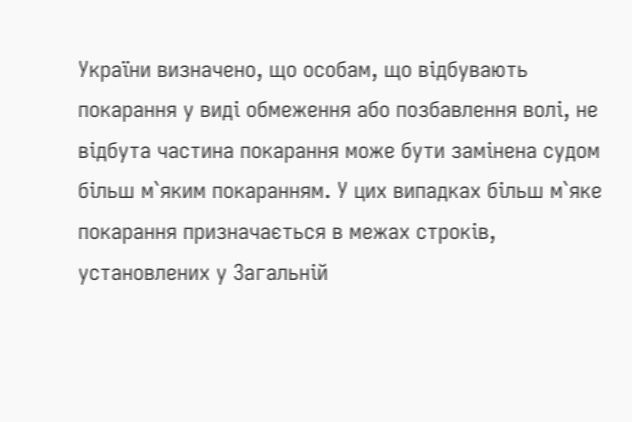України визначено, що особам, що відбувають покарання у виді обмеження або позбавлення волі, не відбута частина покарання може бути замінена судом більш м`яким покаранням. У цих випадках більш м`яке покарання призначається в межах строків, установлених у Загальній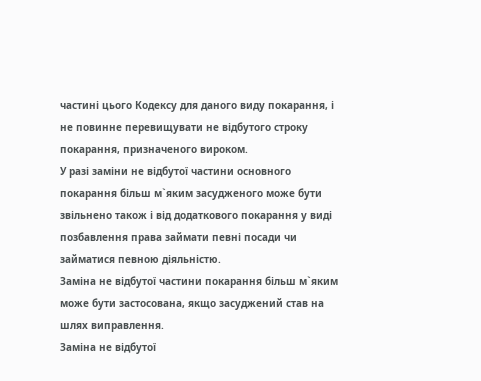частині цього Кодексу для даного виду покарання, і не повинне перевищувати не відбутого строку покарання, призначеного вироком.
У разі заміни не відбутої частини основного покарання більш м`яким засудженого може бути звільнено також і від додаткового покарання у виді позбавлення права займати певні посади чи займатися певною діяльністю.
Заміна не відбутої частини покарання більш м`яким може бути застосована, якщо засуджений став на шлях виправлення.
Заміна не відбутої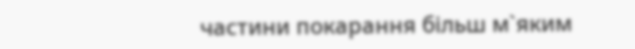частини покарання більш м`яким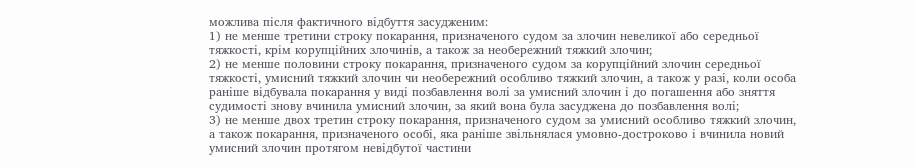можлива після фактичного відбуття засудженим:
1) не менше третини строку покарання, призначеного судом за злочин невеликої або середньої тяжкості, крім корупційних злочинів, а також за необережний тяжкий злочин;
2) не менше половини строку покарання, призначеного судом за корупційний злочин середньої тяжкості, умисний тяжкий злочин чи необережний особливо тяжкий злочин, а також у разі, коли особа раніше відбувала покарання у виді позбавлення волі за умисний злочин і до погашення або зняття судимості знову вчинила умисний злочин, за який вона була засуджена до позбавлення волі;
3) не менше двох третин строку покарання, призначеного судом за умисний особливо тяжкий злочин, а також покарання, призначеного особі, яка раніше звільнялася умовно-достроково і вчинила новий умисний злочин протягом невідбутої частини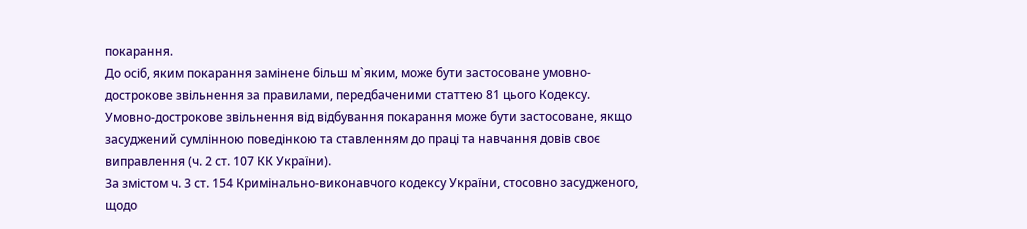покарання.
До осіб, яким покарання замінене більш м`яким, може бути застосоване умовно-дострокове звільнення за правилами, передбаченими статтею 81 цього Кодексу.
Умовно-дострокове звільнення від відбування покарання може бути застосоване, якщо засуджений сумлінною поведінкою та ставленням до праці та навчання довів своє виправлення (ч. 2 ст. 107 КК України).
За змістом ч. 3 ст. 154 Кримінально-виконавчого кодексу України, стосовно засудженого, щодо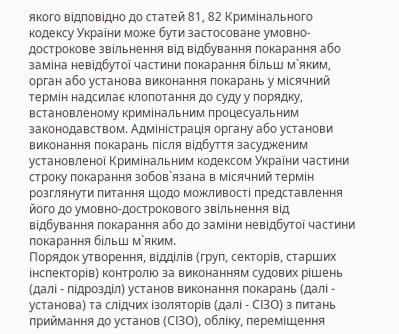якого відповідно до статей 81, 82 Кримінального кодексу України може бути застосоване умовно-дострокове звільнення від відбування покарання або заміна невідбутої частини покарання більш м`яким, орган або установа виконання покарань у місячний термін надсилає клопотання до суду у порядку, встановленому кримінальним процесуальним законодавством. Адміністрація органу або установи виконання покарань після відбуття засудженим установленої Кримінальним кодексом України частини строку покарання зобов`язана в місячний термін розглянути питання щодо можливості представлення його до умовно-дострокового звільнення від відбування покарання або до заміни невідбутої частини покарання більш м`яким.
Порядок утворення, відділів (груп, секторів, старших інспекторів) контролю за виконанням судових рішень (далі - підрозділ) установ виконання покарань (далі - установа) та слідчих ізоляторів (далі - СІЗО) з питань приймання до установ (СІЗО), обліку, переміщення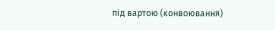під вартою (конвоювання)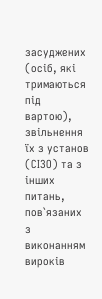засуджених (осіб, які тримаються під вартою), звільнення їх з установ (СІЗО) та з інших питань, пов`язаних з виконанням вироків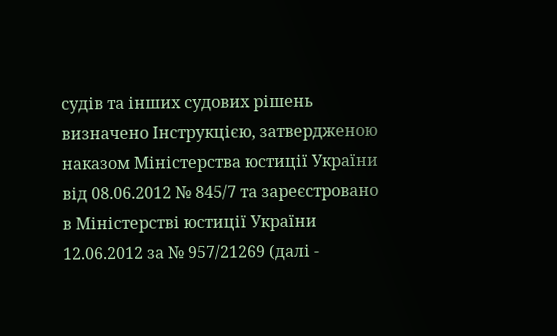судів та інших судових рішень визначено Інструкцією, затвердженою наказом Міністерства юстиції України від 08.06.2012 № 845/7 та зареєстровано в Міністерстві юстиції України 12.06.2012 за № 957/21269 (далі -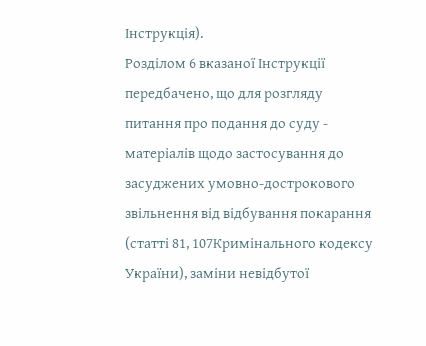Інструкція).
Розділом 6 вказаної Інструкції передбачено, що для розгляду питання про подання до суду - матеріалів щодо застосування до засуджених умовно-дострокового звільнення від відбування покарання (статті 81, 107Кримінального кодексу України), заміни невідбутої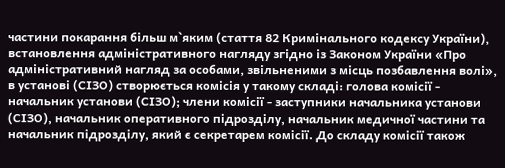частини покарання більш м`яким (стаття 82 Кримінального кодексу України), встановлення адміністративного нагляду згідно із Законом України «Про адміністративний нагляд за особами, звільненими з місць позбавлення волі», в установі (СІЗО) створюється комісія у такому складі: голова комісії - начальник установи (СІЗО); члени комісії - заступники начальника установи (СІЗО), начальник оперативного підрозділу, начальник медичної частини та начальник підрозділу, який є секретарем комісії. До складу комісії також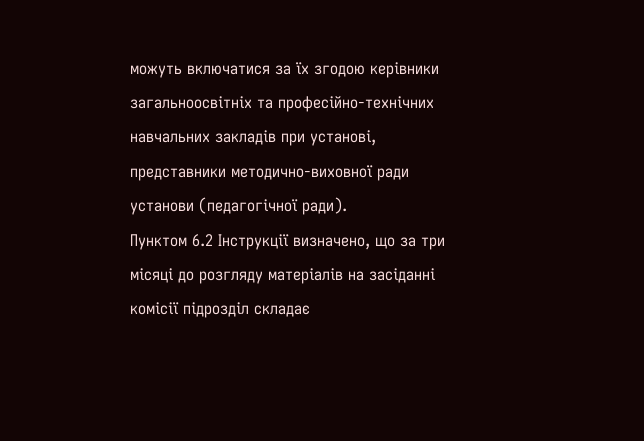можуть включатися за їх згодою керівники загальноосвітніх та професійно-технічних навчальних закладів при установі, представники методично-виховної ради установи (педагогічної ради).
Пунктом 6.2 Інструкції визначено, що за три місяці до розгляду матеріалів на засіданні комісії підрозділ складає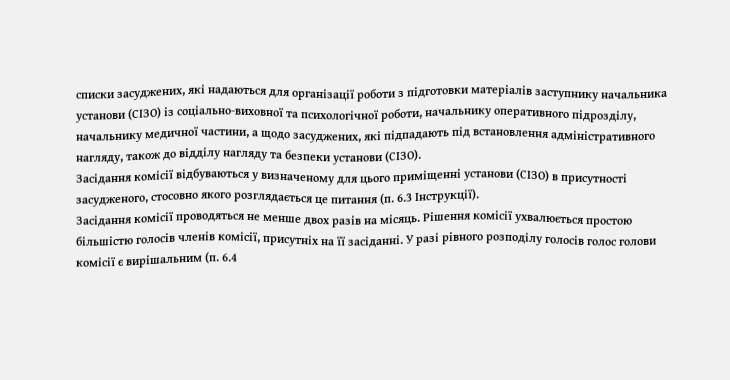списки засуджених, які надаються для організації роботи з підготовки матеріалів заступнику начальника установи (СІЗО) із соціально-виховної та психологічної роботи, начальнику оперативного підрозділу, начальнику медичної частини, а щодо засуджених, які підпадають під встановлення адміністративного нагляду, також до відділу нагляду та безпеки установи (СІЗО).
Засідання комісії відбуваються у визначеному для цього приміщенні установи (СІЗО) в присутності засудженого, стосовно якого розглядається це питання (п. 6.3 Інструкції).
Засідання комісії проводяться не менше двох разів на місяць. Рішення комісії ухвалюється простою більшістю голосів членів комісії, присутніх на її засіданні. У разі рівного розподілу голосів голос голови комісії є вирішальним (п. 6.4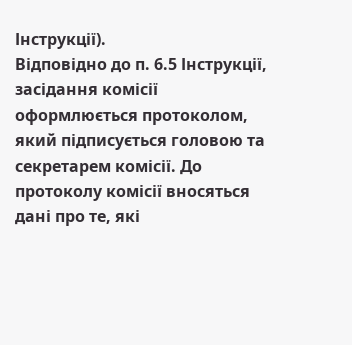Інструкції).
Відповідно до п. 6.5 Інструкції, засідання комісії оформлюється протоколом, який підписується головою та секретарем комісії. До протоколу комісії вносяться дані про те, які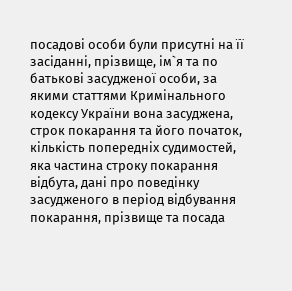посадові особи були присутні на її засіданні, прізвище, ім`я та по батькові засудженої особи, за якими статтями Кримінального кодексу України вона засуджена, строк покарання та його початок, кількість попередніх судимостей, яка частина строку покарання відбута, дані про поведінку засудженого в період відбування покарання, прізвище та посада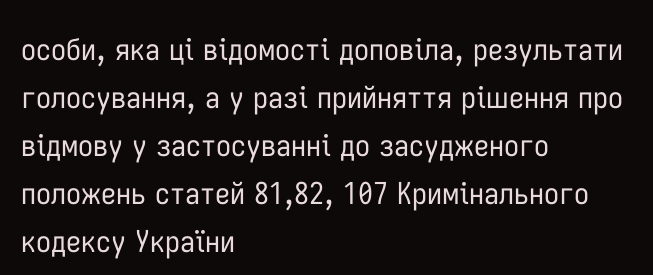особи, яка ці відомості доповіла, результати голосування, а у разі прийняття рішення про відмову у застосуванні до засудженого положень статей 81,82, 107 Кримінального кодексу України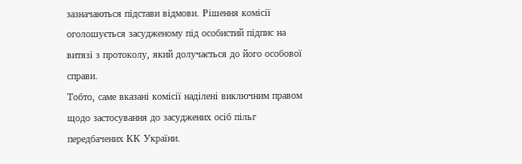зазначаються підстави відмови. Рішення комісії оголошується засудженому під особистий підпис на витязі з протоколу, який долучається до його особової справи.
Тобто, саме вказані комісії наділені виключним правом щодо застосування до засуджених осіб пільг передбачених КК України.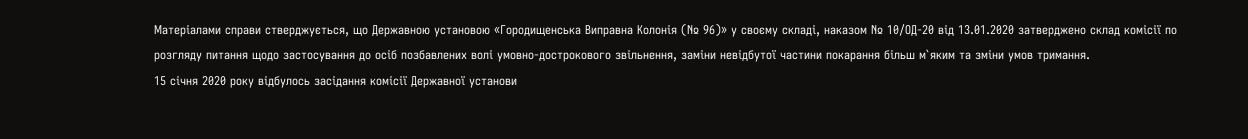Матеріалами справи стверджується, що Державною установою «Городищенська Виправна Колонія (№ 96)» у своєму складі, наказом № 10/ОД-20 від 13.01.2020 затверджено склад комісії по розгляду питання щодо застосування до осіб позбавлених волі умовно-дострокового звільнення, заміни невідбутої частини покарання більш м`яким та зміни умов тримання.
15 січня 2020 року відбулось засідання комісії Державної установи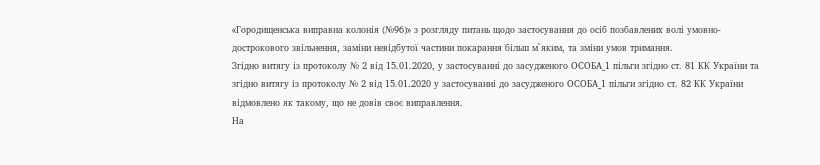«Городищенська виправна колонія (№96)» з розгляду питань щодо застосування до осіб позбавлених волі умовно-дострокового звільнення, заміни невідбутої частини покарання більш м`яким, та зміни умов тримання.
Згідно витягу із протоколу № 2 від 15.01.2020, у застосуванні до засудженого ОСОБА_1 пільги згідно ст. 81 КК України та згідно витягу із протоколу № 2 від 15.01.2020 у застосуванні до засудженого ОСОБА_1 пільги згідно ст. 82 КК України відмовлено як такому, що не довів своє виправлення.
На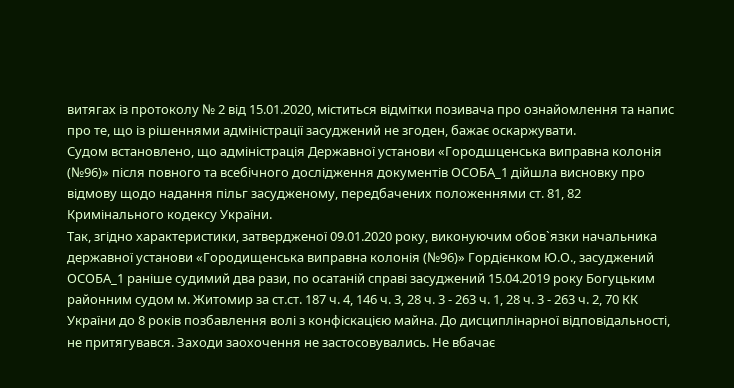витягах із протоколу № 2 від 15.01.2020, міститься відмітки позивача про ознайомлення та напис про те, що із рішеннями адміністрації засуджений не згоден, бажає оскаржувати.
Судом встановлено, що адміністрація Державної установи «Городшценська виправна колонія (№96)» після повного та всебічного дослідження документів ОСОБА_1 дійшла висновку про відмову щодо надання пільг засудженому, передбачених положеннями ст. 81, 82 Кримінального кодексу України.
Так, згідно характеристики, затвердженої 09.01.2020 року, виконуючим обов`язки начальника державної установи «Городищенська виправна колонія (№96)» Гордієнком Ю.О., засуджений ОСОБА_1 раніше судимий два рази, по осатаній справі засуджений 15.04.2019 року Богуцьким районним судом м. Житомир за ст.ст. 187 ч. 4, 146 ч. 3, 28 ч. 3 - 263 ч. 1, 28 ч. 3 - 263 ч. 2, 70 КК України до 8 років позбавлення волі з конфіскацією майна. До дисциплінарної відповідальності, не притягувався. Заходи заохочення не застосовувались. Не вбачає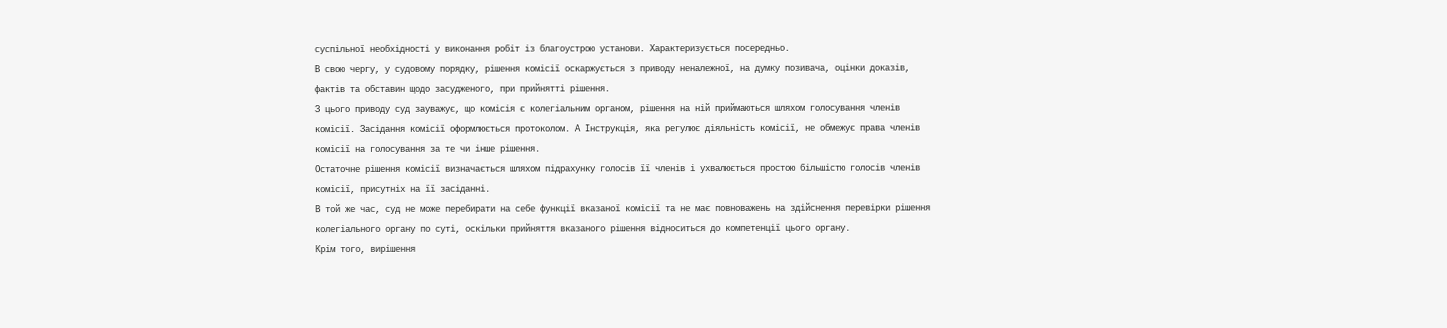суспільної необхідності у виконання робіт із благоустрою установи. Характеризується посередньо.
В свою чергу, у судовому порядку, рішення комісії оскаржується з приводу неналежної, на думку позивача, оцінки доказів, фактів та обставин щодо засудженого, при прийнятті рішення.
З цього приводу суд зауважує, що комісія є колегіальним органом, рішення на ній приймаються шляхом голосування членів комісії. Засідання комісії оформлюється протоколом. А Інструкція, яка регулює діяльність комісії, не обмежує права членів комісії на голосування за те чи інше рішення.
Остаточне рішення комісії визначається шляхом підрахунку голосів її членів і ухвалюється простою більшістю голосів членів комісії, присутніх на її засіданні.
В той же час, суд не може перебирати на себе функції вказаної комісії та не має повноважень на здійснення перевірки рішення колегіального органу по суті, оскільки прийняття вказаного рішення відноситься до компетенції цього органу.
Крім того, вирішення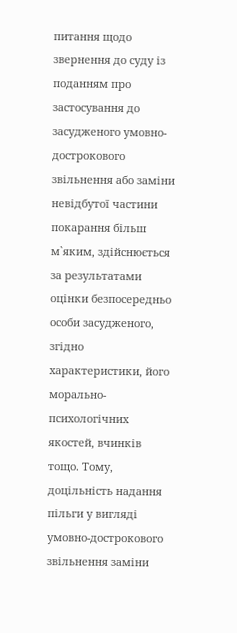питання щодо звернення до суду із поданням про застосування до засудженого умовно-дострокового звільнення або заміни невідбутої частини покарання більш м`яким, здійснюється за результатами оцінки безпосередньо особи засудженого, згідно характеристики, його морально-психологічних якостей, вчинків тощо. Тому, доцільність надання пільги у вигляді умовно-дострокового звільнення заміни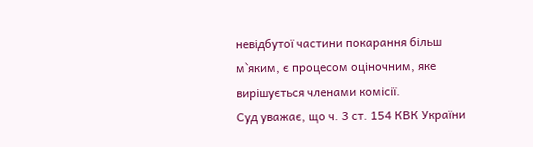невідбутої частини покарання більш м`яким, є процесом оціночним, яке вирішується членами комісії.
Суд уважає, що ч. 3 ст. 154 КВК України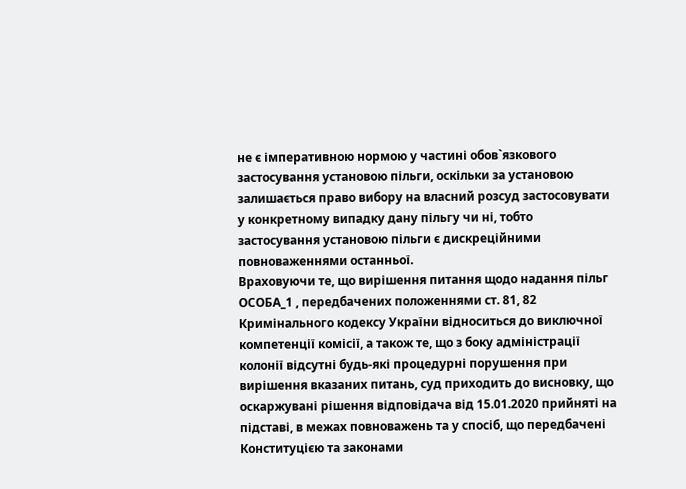не є імперативною нормою у частині обов`язкового застосування установою пільги, оскільки за установою залишається право вибору на власний розсуд застосовувати у конкретному випадку дану пільгу чи ні, тобто застосування установою пільги є дискреційними повноваженнями останньої.
Враховуючи те, що вирішення питання щодо надання пільг ОСОБА_1 , передбачених положеннями ст. 81, 82 Кримінального кодексу України відноситься до виключної компетенції комісії, а також те, що з боку адміністрації колонії відсутні будь-які процедурні порушення при вирішення вказаних питань, суд приходить до висновку, що оскаржувані рішення відповідача від 15.01.2020 прийняті на підставі, в межах повноважень та у спосіб, що передбачені Конституцією та законами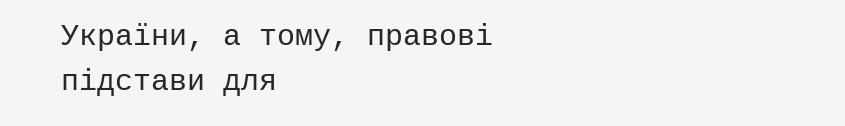України, а тому, правові підстави для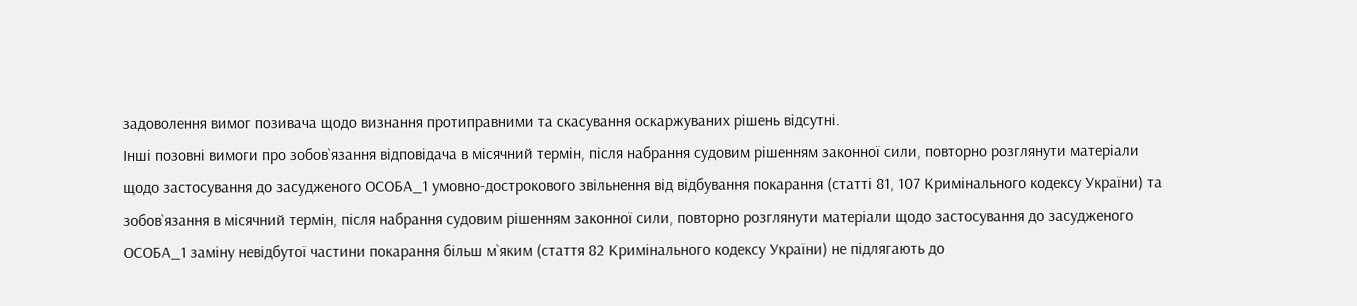задоволення вимог позивача щодо визнання протиправними та скасування оскаржуваних рішень відсутні.
Інші позовні вимоги про зобов`язання відповідача в місячний термін, після набрання судовим рішенням законної сили, повторно розглянути матеріали щодо застосування до засудженого ОСОБА_1 умовно-дострокового звільнення від відбування покарання (статті 81, 107 Кримінального кодексу України) та зобов`язання в місячний термін, після набрання судовим рішенням законної сили, повторно розглянути матеріали щодо застосування до засудженого ОСОБА_1 заміну невідбутої частини покарання більш м`яким (стаття 82 Кримінального кодексу України) не підлягають до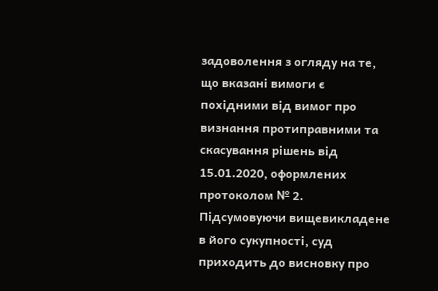задоволення з огляду на те, що вказані вимоги є похідними від вимог про визнання протиправними та скасування рішень від 15.01.2020, оформлених протоколом № 2.
Підсумовуючи вищевикладене в його сукупності, суд приходить до висновку про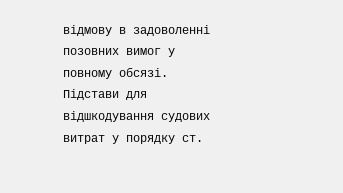відмову в задоволенні позовних вимог у повному обсязі.
Підстави для відшкодування судових витрат у порядку ст.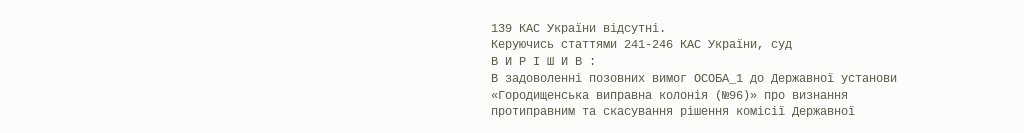139 КАС України відсутні.
Керуючись статтями 241-246 КАС України, суд
В И Р І Ш И В :
В задоволенні позовних вимог ОСОБА_1 до Державної установи «Городищенська виправна колонія (№96)» про визнання протиправним та скасування рішення комісії Державної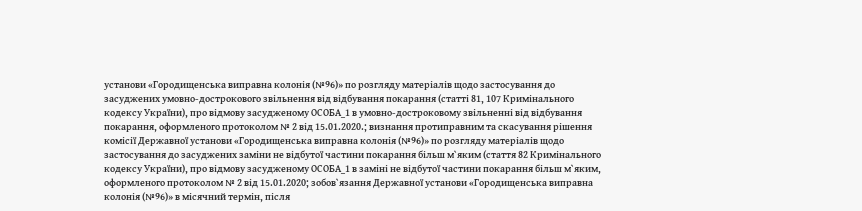установи «Городищенська виправна колонія (№96)» по розгляду матеріалів щодо застосування до засуджених умовно-дострокового звільнення від відбування покарання (статті 81, 107 Кримінального кодексу України), про відмову засудженому ОСОБА_1 в умовно-достроковому звільненні від відбування покарання, оформленого протоколом № 2 від 15.01.2020.; визнання протиправним та скасування рішення комісії Державної установи «Городищенська виправна колонія (№96)» по розгляду матеріалів щодо застосування до засуджених заміни не відбутої частини покарання більш м`яким (стаття 82 Кримінального кодексу України), про відмову засудженому ОСОБА_1 в заміні не відбутої частини покарання більш м`яким, оформленого протоколом № 2 від 15.01.2020; зобов`язання Державної установи «Городищенська виправна колонія (№96)» в місячний термін, після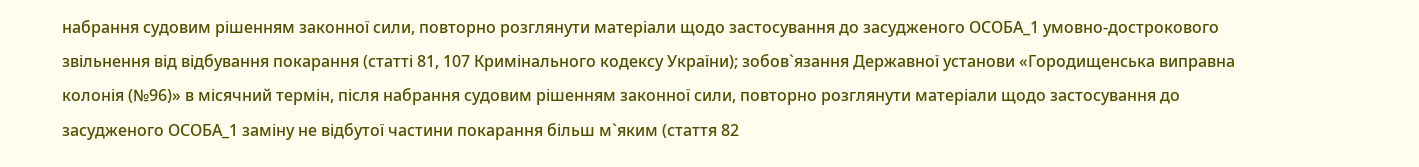набрання судовим рішенням законної сили, повторно розглянути матеріали щодо застосування до засудженого ОСОБА_1 умовно-дострокового звільнення від відбування покарання (статті 81, 107 Кримінального кодексу України); зобов`язання Державної установи «Городищенська виправна колонія (№96)» в місячний термін, після набрання судовим рішенням законної сили, повторно розглянути матеріали щодо застосування до засудженого ОСОБА_1 заміну не відбутої частини покарання більш м`яким (стаття 82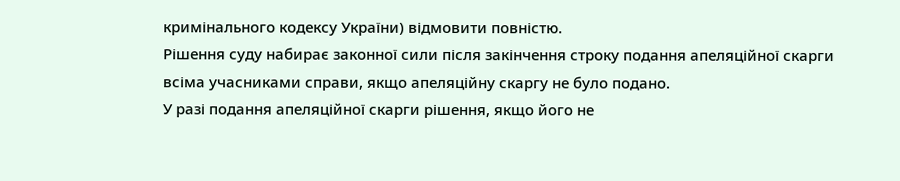кримінального кодексу України) відмовити повністю.
Рішення суду набирає законної сили після закінчення строку подання апеляційної скарги всіма учасниками справи, якщо апеляційну скаргу не було подано.
У разі подання апеляційної скарги рішення, якщо його не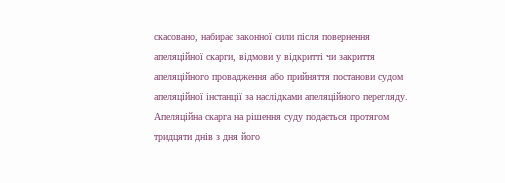скасовано, набирає законної сили після повернення апеляційної скарги, відмови у відкритті чи закриття апеляційного провадження або прийняття постанови судом апеляційної інстанції за наслідками апеляційного перегляду.
Апеляційна скарга на рішення суду подається протягом тридцяти днів з дня його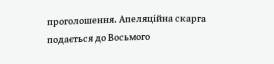проголошення. Апеляційна скарга подається до Восьмого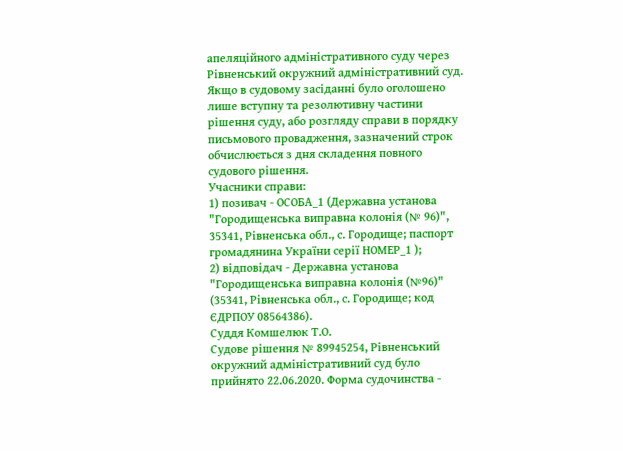апеляційного адміністративного суду через Рівненський окружний адміністративний суд.
Якщо в судовому засіданні було оголошено лише вступну та резолютивну частини рішення суду, або розгляду справи в порядку письмового провадження, зазначений строк обчислюється з дня складення повного судового рішення.
Учасники справи:
1) позивач - ОСОБА_1 (Державна установа "Городищенська виправна колонія (№ 96)", 35341, Рівненська обл., с. Городище; паспорт громадянина України серії НОМЕР_1 );
2) відповідач - Державна установа "Городищенська виправна колонія (№96)" (35341, Рівненська обл., с. Городище; код ЄДРПОУ 08564386).
Суддя Комшелюк Т.О.
Судове рішення № 89945254, Рівненський окружний адміністративний суд було прийнято 22.06.2020. Форма судочинства -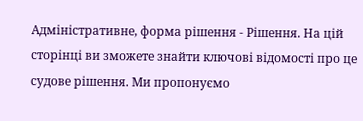Адміністративне, форма рішення - Рішення. На цій сторінці ви зможете знайти ключові відомості про це судове рішення. Ми пропонуємо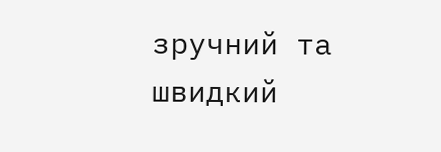зручний та швидкий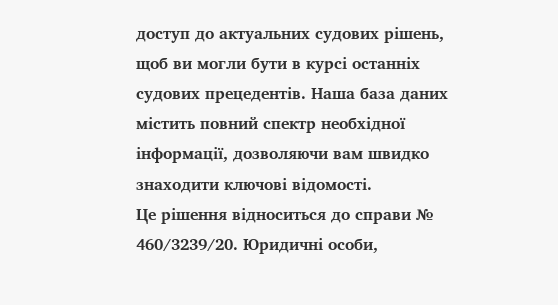доступ до актуальних судових рішень, щоб ви могли бути в курсі останніх судових прецедентів. Наша база даних містить повний спектр необхідної інформації, дозволяючи вам швидко знаходити ключові відомості.
Це рішення відноситься до справи № 460/3239/20. Юридичні особи,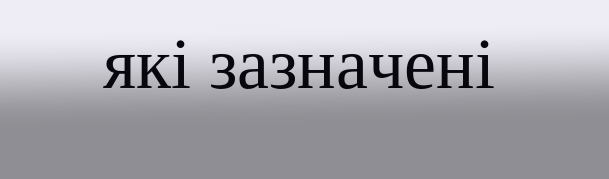які зазначені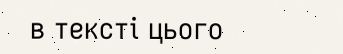в тексті цього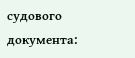судового документа: